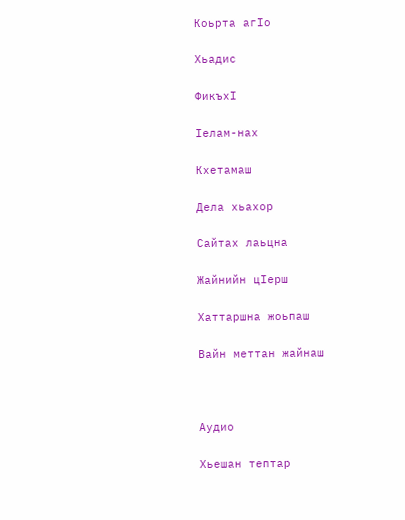Коьрта агIо

Хьадис

ФикъхI

Iелам-нах

Кхетамаш

Дела хьахор

Сайтах лаьцна

Жайнийн цIерш

Хаттаршна жоьпаш

Вайн меттан жайнаш



Аудио

Хьешан тептар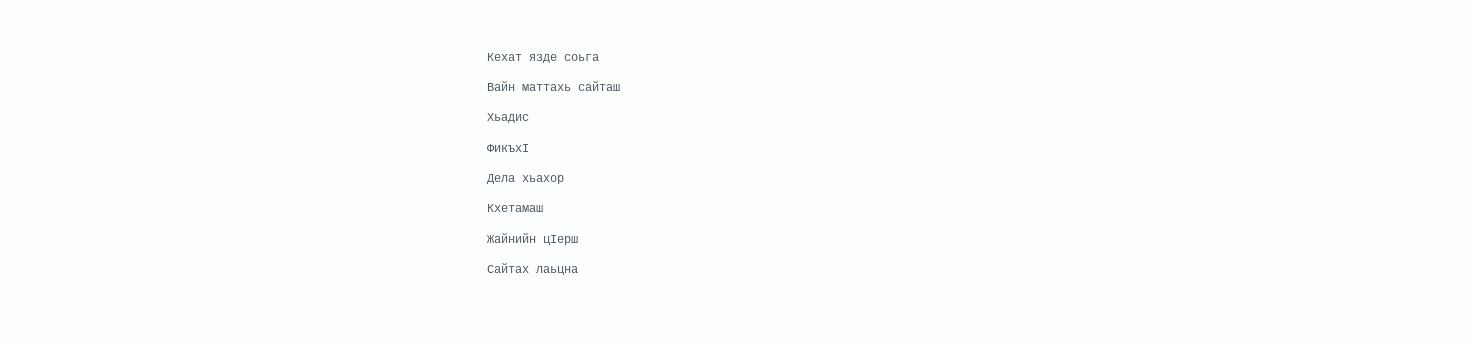Кехат язде соьга

Вайн маттахь сайташ

Хьадис

ФикъхI

Дела хьахор

Кхетамаш

Жайнийн цIерш

Сайтах лаьцна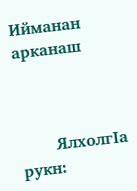Ийманан арканаш



       ЯлхолгIа рукн: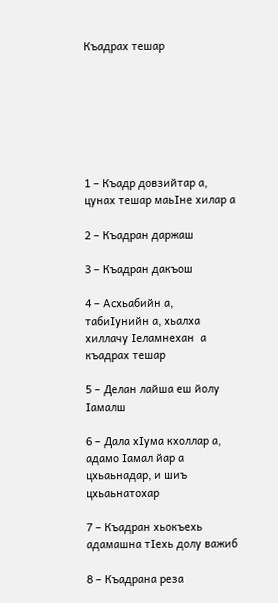Къадрах тешар







1 – Къадр довзийтар а, цунах тешар маьIне хилар а

2 – Къадран даржаш

3 – Къадран дакъош

4 – Асхьабийн а, табиIунийн а, хьалха хиллачу Iеламнехан  а къадрах тешар

5 – Делан лайша еш йолу Iамалш

6 – Дала хIума кхоллар а, адамо Iамал йар а цхьаьнадар, и шиъ цхьаьнатохар

7 – Къадран хьокъехь адамашна тIехь долу важиб

8 – Къадрана реза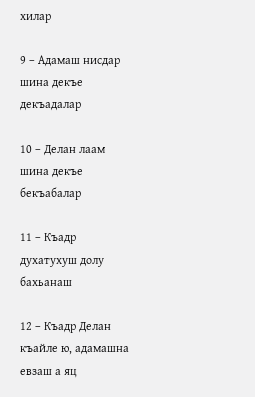хилар

9 – Адамаш нисдар шина декъе декъадалар

10 – Делан лаам шина декъе бекъабалар

11 – Къадр духатухуш долу бахьанаш

12 – Къадр Делан къайле ю, адамашна евзаш а яц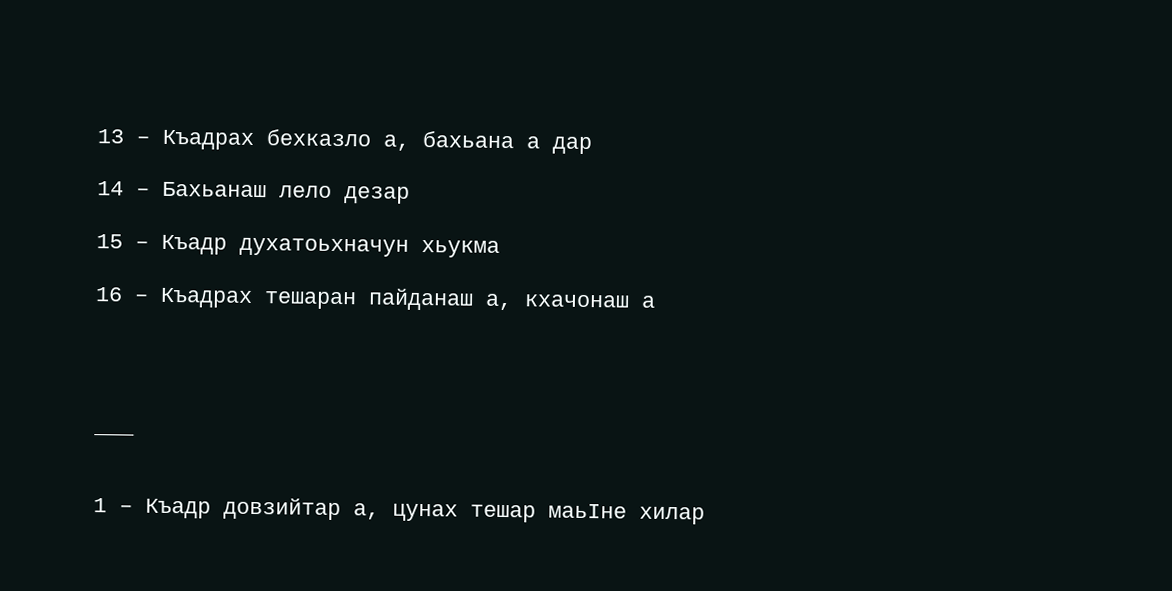13 – Къадрах бехказло а, бахьана а дар

14 – Бахьанаш лело дезар

15 – Къадр духатоьхначун хьукма

16 – Къадрах тешаран пайданаш а, кхачонаш а




___


1 – Къадр довзийтар а, цунах тешар маьIне хилар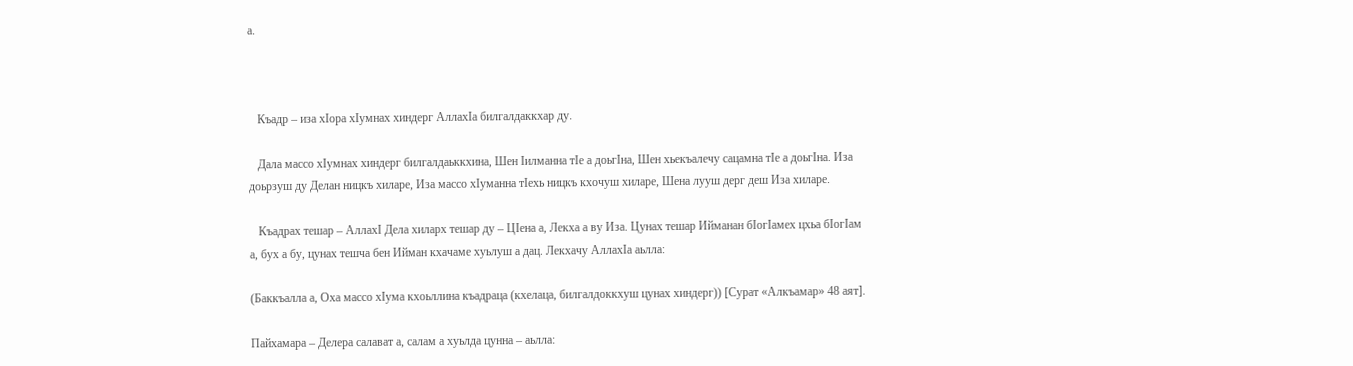а.



   Къадр – иза хIора хIумнах хиндерг АллахIа билгалдаккхар ду.

   Дала массо хIумнах хиндерг билгалдаьккхина, Шен Iилманна тIе а доьгIна, Шен хьекъалечу сацамна тIе а доьгIна. Иза доьрзуш ду Делан ницкъ хиларе, Иза массо хIуманна тIехь ницкъ кхочуш хиларе, Шена лууш дерг деш Иза хиларе.

   Къадрах тешар – АллахI Дела хиларх тешар ду – ЦIена а, Лекха а ву Иза. Цунах тешар Ийманан бIогIамех цхьа бIогIам а, бух а бу, цунах тешча бен Ийман кхачаме хуьлуш а дац. Лекхачу АллахIа аьлла:

(Баккъалла а, Оха массо хIума кхоьллина къадраца (кхелаца, билгалдоккхуш цунах хиндерг)) [Сурат «Алкъамар» 48 аят].

Пайхамара – Делера салават а, салам а хуьлда цунна – аьлла: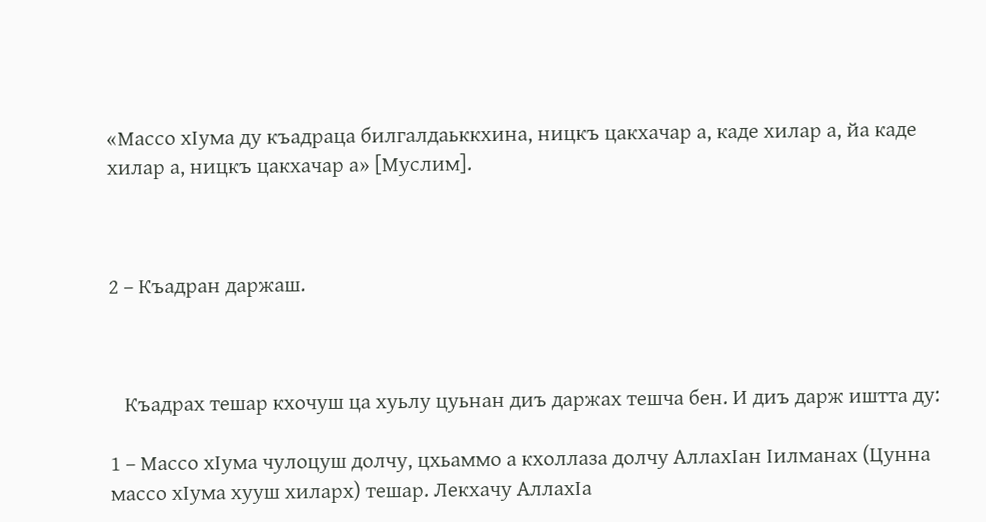«Массо хIума ду къадраца билгалдаьккхина, ницкъ цакхачар а, каде хилар а, йа каде хилар а, ницкъ цакхачар а» [Муслим].



2 – Къадран даржаш.



   Къадрах тешар кхочуш ца хуьлу цуьнан диъ даржах тешча бен. И диъ дарж иштта ду:

1 – Массо хIума чулоцуш долчу, цхьаммо а кхоллаза долчу АллахIан Iилманах (Цунна массо хIума хууш хиларх) тешар. Лекхачу АллахIа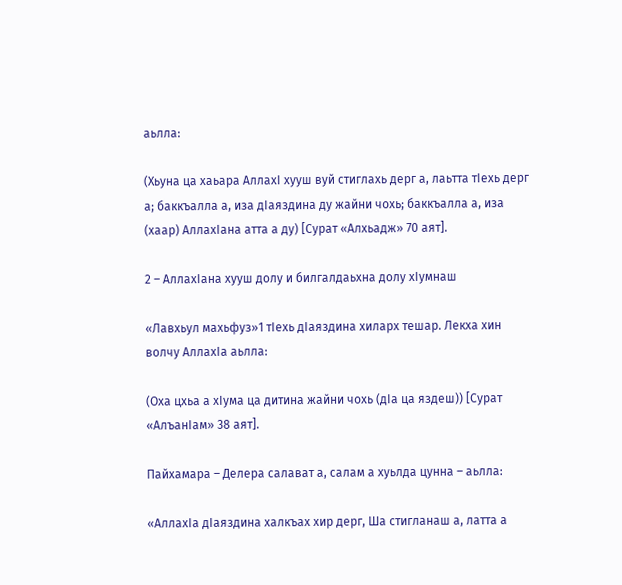аьлла:

(Хьуна ца хаьара АллахI хууш вуй стиглахь дерг а, лаьтта тIехь дерг а; баккъалла а, иза дIаяздина ду жайни чохь; баккъалла а, иза (хаар) АллахIана атта а ду) [Сурат «Алхьадж» 70 аят].

2 – АллахIана хууш долу и билгалдаьхна долу хIумнаш

«Лавхьул махьфуз»1 тIехь дIаяздина хиларх тешар. Лекха хин волчу АллахIа аьлла:

(Оха цхьа а хIума ца дитина жайни чохь (дIа ца яздеш)) [Сурат «АлъанIам» 38 аят].

Пайхамара – Делера салават а, салам а хуьлда цунна – аьлла:

«АллахIа дIаяздина халкъах хир дерг, Ша стигланаш а, латта а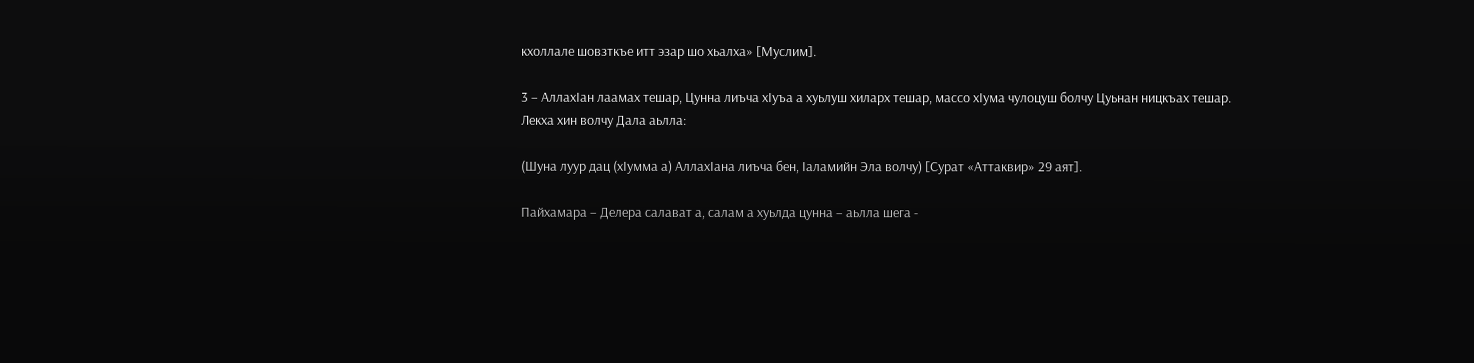кхоллале шовзткъе итт эзар шо хьалха» [Муслим].

3 – АллахIан лаамах тешар, Цунна лиъча хIуъа а хуьлуш хиларх тешар, массо хIума чулоцуш болчу Цуьнан ницкъах тешар. Лекха хин волчу Дала аьлла:

(Шуна луур дац (хIумма а) АллахIана лиъча бен, Iаламийн Эла волчу) [Сурат «Аттаквир» 29 аят].

Пайхамара – Делера салават а, салам а хуьлда цунна – аьлла шега -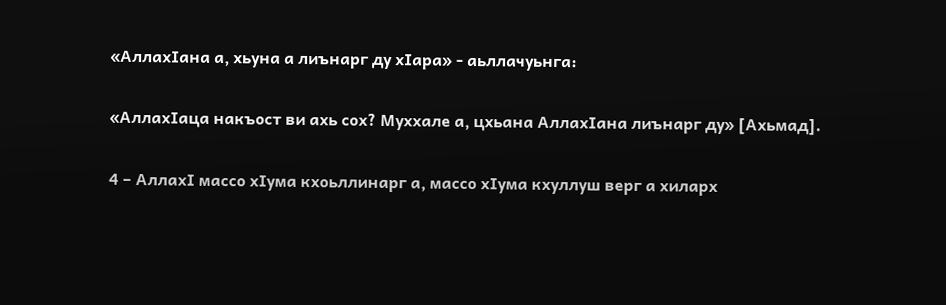«АллахIана а, хьуна а лиънарг ду хIара» - аьллачуьнга:

«АллахIаца накъост ви ахь сох? Муххале а, цхьана АллахIана лиънарг ду» [Ахьмад].

4 – АллахI массо хIума кхоьллинарг а, массо хIума кхуллуш верг а хиларх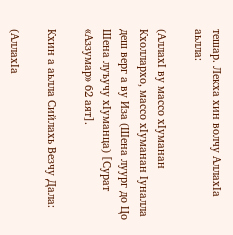тешар. Лекха хин волчу АллахIа аьлла:

(АллахI ву массо хIуманан Кхоллархо, массо хIуманан Iуналла деш верг а ву Иза (Шена луург до Цо Шена луъучу хIуманца) [Сурат «Аззумар» 62 аят].

Кхин а аьлла Сийлахь Везчу Дала:

(АллахIа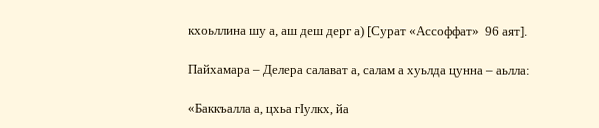кхоьллина шу а, аш деш дерг а) [Сурат «Ассоффат»  96 аят].

Пайхамара – Делера салават а, салам а хуьлда цунна – аьлла:

«Баккъалла а, цхьа гIулкх, йа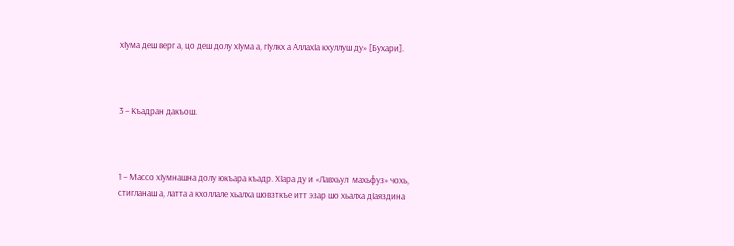хIума деш верг а, цо деш долу хIума а, гIулкх а АллахIа кхуллуш ду» [Бухари].



3 – Къадран дакъош.



1 – Массо хIумнашна долу юкъара къадр. ХIара ду и «Лавхьул  махьфуз» чохь, стигланаш а, латта а кхоллале хьалха шовзткъе итт эзар шо хьалха дIаяздина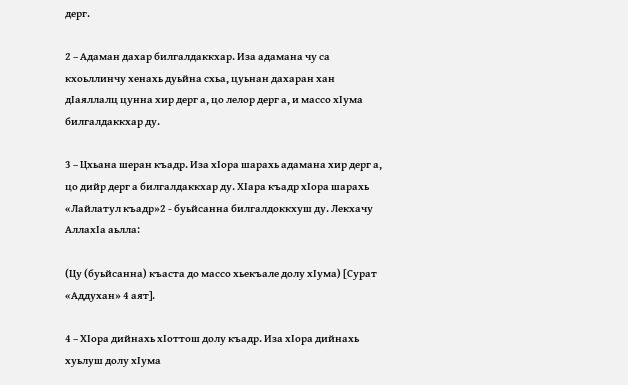дерг.

2 – Адаман дахар билгалдаккхар. Иза адамана чу са кхоьллинчу хенахь дуьйна схьа, цуьнан дахаран хан дIаяллалц цунна хир дерг а, цо лелор дерг а, и массо хIума билгалдаккхар ду.

3 – Цхьана шеран къадр. Иза хIора шарахь адамана хир дерг а, цо дийр дерг а билгалдаккхар ду. ХIара къадр хIора шарахь «Лайлатул къадр»2 - буьйсанна билгалдоккхуш ду. Лекхачу АллахIа аьлла:

(Цу (буьйсанна) къаста до массо хьекъале долу хIума) [Сурат «Аддухан» 4 аят].

4 – ХIора дийнахь хIоттош долу къадр. Иза хIора дийнахь хуьлуш долу хIума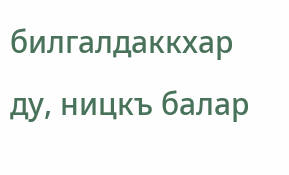билгалдаккхар ду, ницкъ балар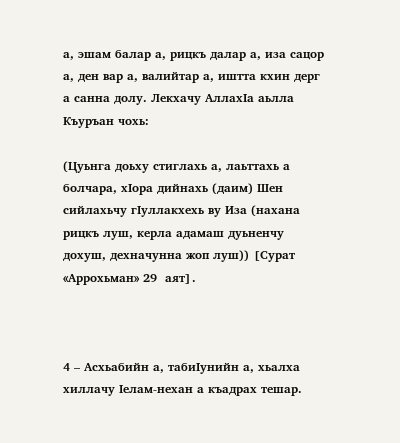а, эшам балар а, рицкъ далар а, иза сацор а, ден вар а, валийтар а, иштта кхин дерг а санна долу. Лекхачу АллахIа аьлла Къуръан чохь:

(Цуьнга доьху стиглахь а, лаьттахь а болчара, хIора дийнахь (даим) Шен сийлахьчу гIуллакхехь ву Иза (нахана рицкъ луш, керла адамаш дуьненчу дохуш, дехначунна жоп луш)) [Сурат «Аррохьман» 29  аят].



4 – Асхьабийн а, табиIунийн а, хьалха хиллачу Iелам-нехан а къадрах тешар.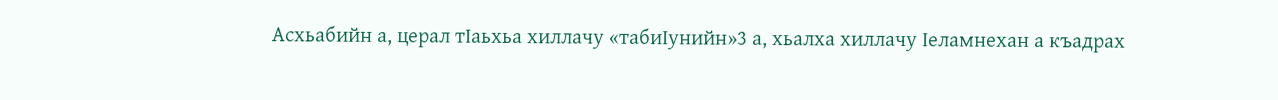Асхьабийн а, церал тIаьхьа хиллачу «табиIунийн»3 а, хьалха хиллачу Iеламнехан а къадрах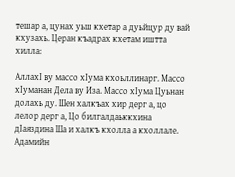тешар а, цунах уьш кхетар а дуьйцур ду вай кхузахь. Церан къадрах кхетам иштта хилла:

АллахI ву массо хIума кхоьллинарг. Массо хIуманан Дела ву Иза. Массо хIума Цуьнан долахь ду. Шен халкъах хир дерг а, цо лелор дерг а, Цо билгалдаьккхина дIаяздина Ша и халкъ кхолла а кхоллале. Адамийн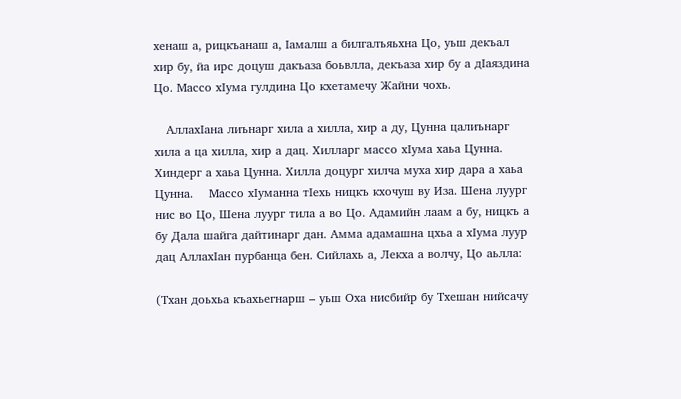хенаш а, рицкъанаш а, Iамалш а билгалъяьхна Цо, уьш декъал хир бу, йа ирс доцуш дакъаза боьвлла, декъаза хир бу а дIаяздина Цо. Массо хIума гулдина Цо кхетамечу Жайни чохь.

   АллахIана лиънарг хила а хилла, хир а ду, Цунна цалиънарг хила а ца хилла, хир а дац. Хилларг массо хIума хаьа Цунна. Хиндерг а хаьа Цунна. Хилла доцург хилча муха хир дара а хаьа Цунна.    Массо хIуманна тIехь ницкъ кхочуш ву Иза. Шена луург нис во Цо, Шена луург тила а во Цо. Адамийн лаам а бу, ницкъ а бу Дала шайга дайтинарг дан. Амма адамашна цхьа а хIума луур дац АллахIан пурбанца бен. Сийлахь а, Лекха а волчу, Цо аьлла:

(Тхан доьхьа къахьегнарш – уьш Оха нисбийр бу Тхешан нийсачу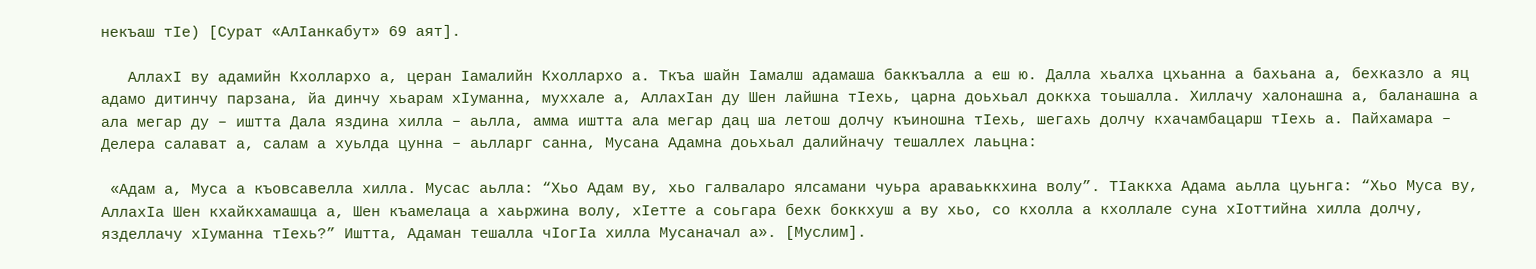некъаш тIе) [Сурат «АлIанкабут» 69 аят].

   АллахI ву адамийн Кхоллархо а, церан Iамалийн Кхоллархо а. Ткъа шайн Iамалш адамаша баккъалла а еш ю. Далла хьалха цхьанна а бахьана а, бехказло а яц адамо дитинчу парзана, йа динчу хьарам хIуманна, муххале а, АллахIан ду Шен лайшна тIехь, царна доьхьал доккха тоьшалла. Хиллачу халонашна а, баланашна а ала мегар ду – иштта Дала яздина хилла – аьлла, амма иштта ала мегар дац ша летош долчу къиношна тIехь, шегахь долчу кхачамбацарш тIехь а. Пайхамара – Делера салават а, салам а хуьлда цунна – аьлларг санна, Мусана Адамна доьхьал далийначу тешаллех лаьцна:

 «Адам а, Муса а къовсавелла хилла. Мусас аьлла: “Хьо Адам ву, хьо галваларо ялсамани чуьра араваьккхина волу”. ТIаккха Адама аьлла цуьнга: “Хьо Муса ву, АллахIа Шен кхайкхамашца а, Шен къамелаца а хаьржина волу, хIетте а соьгара бехк боккхуш а ву хьо, со кхолла а кхоллале суна хIоттийна хилла долчу, язделлачу хIуманна тIехь?” Иштта, Адаман тешалла чIогIа хилла Мусаначал а». [Муслим].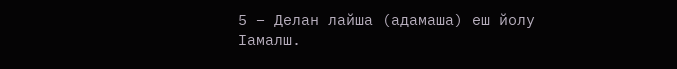5 – Делан лайша (адамаша) еш йолу Iамалш.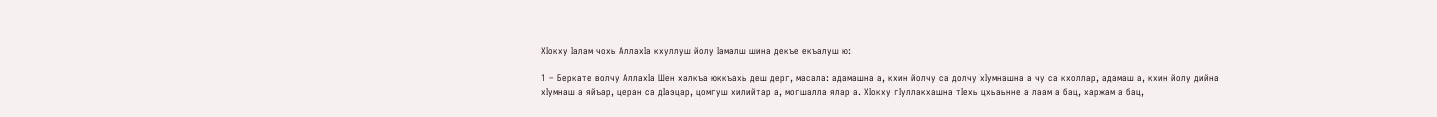ХIокху Iалам чохь АллахIа кхуллуш йолу Iамалш шина декъе екъалуш ю:

1 – Беркате волчу АллахIа Шен халкъа юккъахь деш дерг, масала: адамашна а, кхин йолчу са долчу хIумнашна а чу са кхоллар, адамаш а, кхин йолу дийна хIумнаш а яйъар, церан са дIаэцар, цомгуш хилийтар а, могшалла ялар а. ХIокху гIуллакхашна тIехь цхьаьнне а лаам а бац, харжам а бац,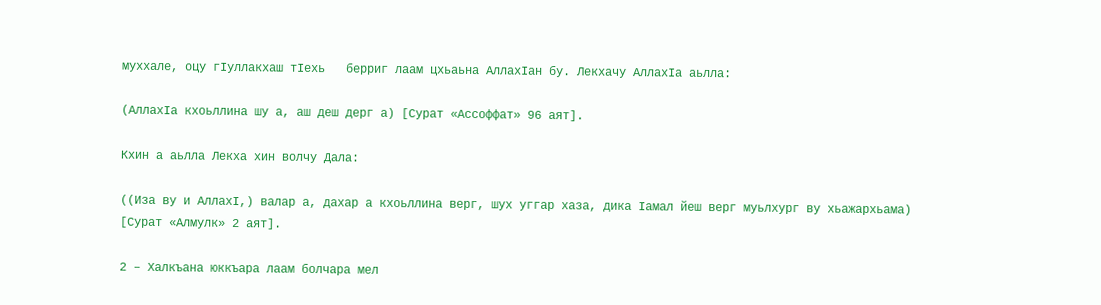муххале, оцу гIуллакхаш тIехь   берриг лаам цхьаьна АллахIан бу. Лекхачу АллахIа аьлла:

(АллахIа кхоьллина шу а, аш деш дерг а) [Сурат «Ассоффат» 96 аят].

Кхин а аьлла Лекха хин волчу Дала:

((Иза ву и АллахI,) валар а, дахар а кхоьллина верг, шух уггар хаза, дика Iамал йеш верг муьлхург ву хьажархьама) [Сурат «Алмулк» 2 аят].

2 – Халкъана юккъара лаам болчара мел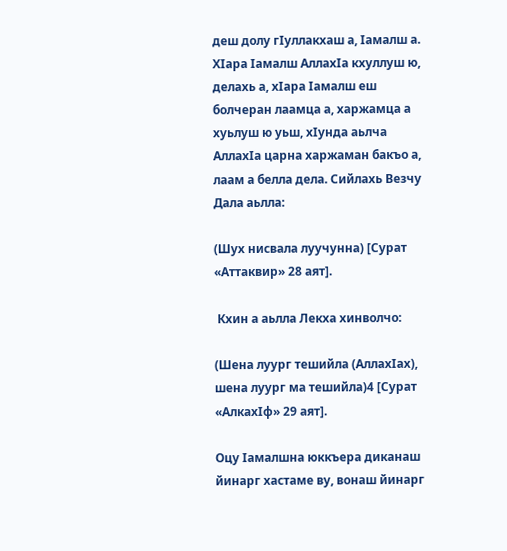деш долу гIуллакхаш а, Iамалш а. ХIара Iамалш АллахIа кхуллуш ю, делахь а, хIара Iамалш еш болчеран лаамца а, харжамца а хуьлуш ю уьш, хIунда аьлча АллахIа царна харжаман бакъо а, лаам а белла дела. Сийлахь Везчу Дала аьлла:

(Шух нисвала луучунна) [Сурат «Аттаквир» 28 аят].

 Кхин а аьлла Лекха хинволчо:

(Шена луург тешийла (АллахIах), шена луург ма тешийла)4 [Сурат «АлкахIф» 29 аят].

Оцу Iамалшна юккъера диканаш йинарг хастаме ву, вонаш йинарг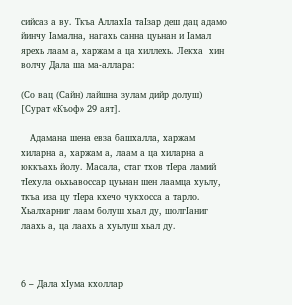сийсаз а ву. Ткъа АллахIа таIзар деш дац адамо йинчу Iамална, нагахь санна цуьнан и Iамал ярехь лаам а, харжам а ца хиллехь. Лекха  хин волчу Дала ша ма-аллара:

(Со вац (Сайн) лайшна зулам дийр долуш) [Сурат «Къоф» 29 аят].

   Адамана шена евза башхалла, харжам хиларна а, харжам а, лаам а ца хиларна а юккъахь йолу. Масала, стаг тхов тIера ламий тIехула оьхьавоссар цуьнан шен лаамца хуьлу, ткъа иза цу тIера кхечо чукхосса а тарло. Хьалхарниг лаам болуш хьал ду, шолгIаниг лаахь а, ца лаахь а хуьлуш хьал ду.



6 – Дала хIума кхоллар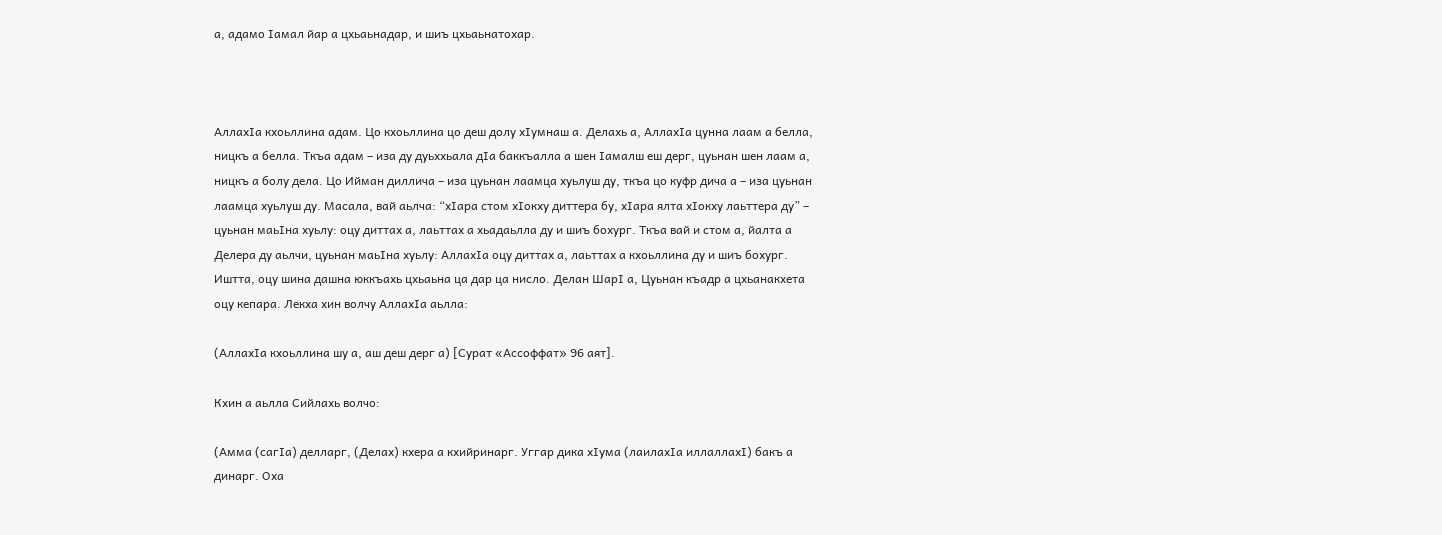а, адамо Iамал йар а цхьаьнадар, и шиъ цхьаьнатохар.



АллахIа кхоьллина адам. Цо кхоьллина цо деш долу хIумнаш а. Делахь а, АллахIа цунна лаам а белла, ницкъ а белла. Ткъа адам – иза ду дуьххьала дIа баккъалла а шен Iамалш еш дерг, цуьнан шен лаам а, ницкъ а болу дела. Цо Ийман диллича – иза цуьнан лаамца хуьлуш ду, ткъа цо куфр дича а – иза цуьнан лаамца хуьлуш ду. Масала, вай аьлча: “хIара стом хIокху диттера бу, хIара ялта хIокху лаьттера ду” – цуьнан маьIна хуьлу: оцу диттах а, лаьттах а хьадаьлла ду и шиъ бохург. Ткъа вай и стом а, йалта а Делера ду аьлчи, цуьнан маьIна хуьлу: АллахIа оцу диттах а, лаьттах а кхоьллина ду и шиъ бохург. Иштта, оцу шина дашна юккъахь цхьаьна ца дар ца нисло. Делан ШарI а, Цуьнан къадр а цхьанакхета оцу кепара. Лекха хин волчу АллахIа аьлла:

(АллахIа кхоьллина шу а, аш деш дерг а) [Сурат «Ассоффат» 96 аят].

Кхин а аьлла Сийлахь волчо:

(Амма (сагIа) делларг, (Делах) кхера а кхийринарг. Уггар дика хIума (лаилахIа иллаллахI) бакъ а динарг. Оха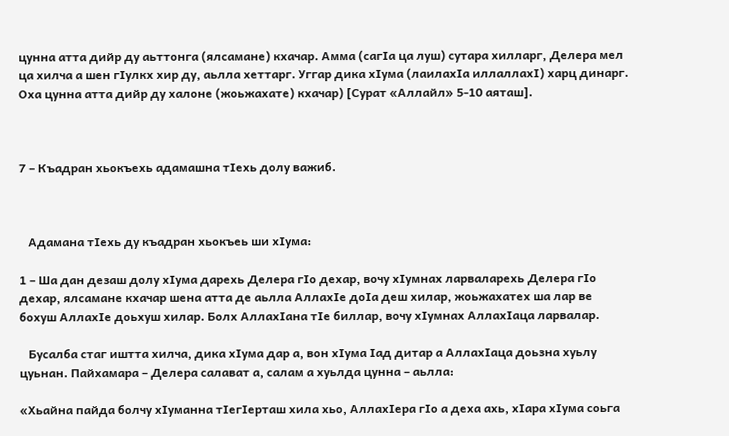цунна атта дийр ду аьттонга (ялсамане) кхачар. Амма (сагIа ца луш) сутара хилларг, Делера мел ца хилча а шен гIулкх хир ду, аьлла хеттарг. Уггар дика хIума (лаилахIа иллаллахI) харц динарг. Оха цунна атта дийр ду халоне (жоьжахате) кхачар) [Сурат «Аллайл» 5-10 аяташ].



7 – Къадран хьокъехь адамашна тIехь долу важиб.



   Адамана тIехь ду къадран хьокъеь ши хIума:

1 – Ша дан дезаш долу хIума дарехь Делера гIо дехар, вочу хIумнах ларваларехь Делера гIо дехар, ялсамане кхачар шена атта де аьлла АллахIе доIа деш хилар, жоьжахатех ша лар ве бохуш АллахIе доьхуш хилар. Болх АллахIана тIе биллар, вочу хIумнах АллахIаца ларвалар.

   Бусалба стаг иштта хилча, дика хIума дар а, вон хIума Iад дитар а АллахIаца доьзна хуьлу цуьнан. Пайхамара – Делера салават а, салам а хуьлда цунна – аьлла:

«Хьайна пайда болчу хIуманна тIегIерташ хила хьо, АллахIера гIо а деха ахь, хIара хIума соьга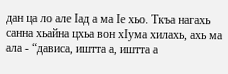дан ца ло але Iад а ма Iе хьо. Ткъа нагахь санна хьайна цхьа вон хIума хилахь, ахь ма ала - “дависа, иштта а, иштта а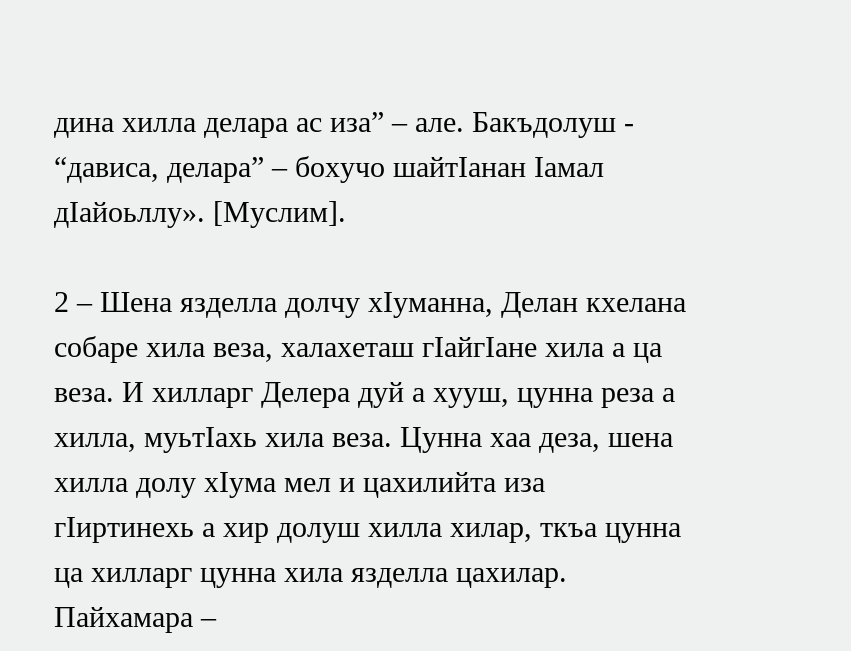дина хилла делара ас иза” – але. Бакъдолуш - “дависа, делара” – бохучо шайтIанан Iамал дIайоьллу». [Муслим].

2 – Шена язделла долчу хIуманна, Делан кхелана собаре хила веза, халахеташ гIайгIане хила а ца веза. И хилларг Делера дуй а хууш, цунна реза а хилла, муьтIахь хила веза. Цунна хаа деза, шена хилла долу хIума мел и цахилийта иза гIиртинехь а хир долуш хилла хилар, ткъа цунна ца хилларг цунна хила язделла цахилар. Пайхамара –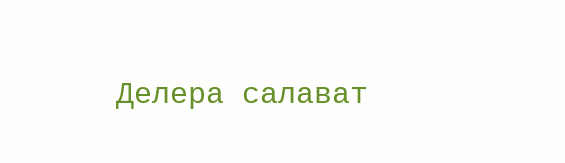Делера салават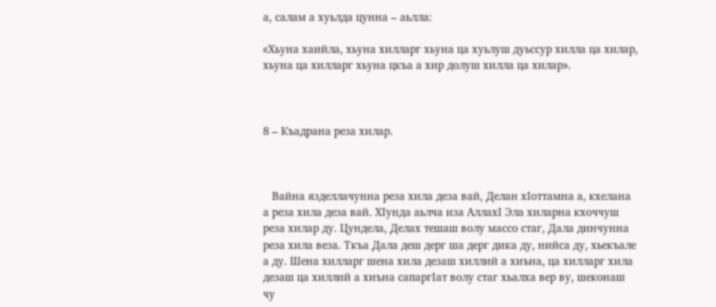а, салам а хуьлда цунна – аьлла:

«Хьуна хаийла, хьуна хилларг хьуна ца хуьлуш дуьссур хилла ца хилар, хьуна ца хилларг хьуна цкъа а хир долуш хилла ца хилар».



8 – Къадрана реза хилар.



   Вайна язделлачунна реза хила деза вай, Делан хIоттамна а, кхелана а реза хила деза вай. ХIунда аьлча иза АллахI Эла хиларна кхоччуш реза хилар ду. Цундела, Делах тешаш волу массо стаг, Дала динчунна реза хила веза. Ткъа Дала деш дерг ша дерг дика ду, нийса ду, хьекъале а ду. Шена хилларг шена хила дезаш хиллий а хиъна, ца хилларг хила дезаш ца хиллий а хиъна сапаргIат волу стаг хьалха вер ву, шеконаш чу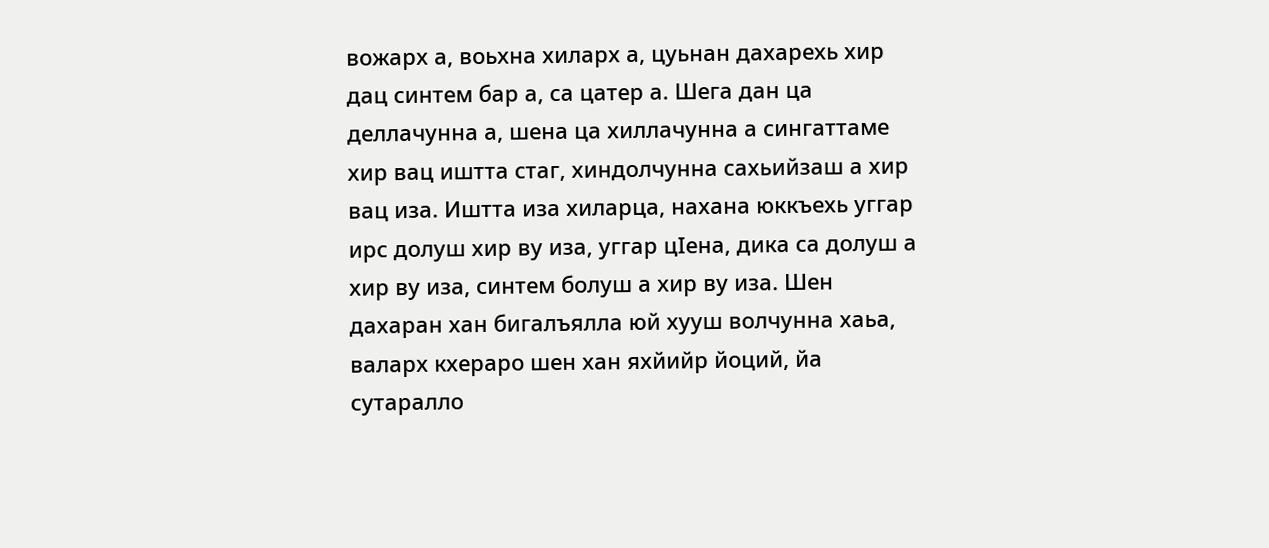вожарх а, воьхна хиларх а, цуьнан дахарехь хир дац синтем бар а, са цатер а. Шега дан ца деллачунна а, шена ца хиллачунна а сингаттаме хир вац иштта стаг, хиндолчунна сахьийзаш а хир вац иза. Иштта иза хиларца, нахана юккъехь уггар ирс долуш хир ву иза, уггар цIена, дика са долуш а хир ву иза, синтем болуш а хир ву иза. Шен дахаран хан бигалъялла юй хууш волчунна хаьа, валарх кхераро шен хан яхйийр йоций, йа сутаралло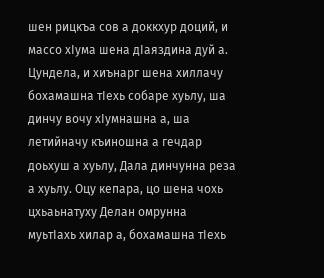шен рицкъа сов а доккхур доций, и массо хIума шена дIаяздина дуй а. Цундела, и хиънарг шена хиллачу бохамашна тIехь собаре хуьлу, ша динчу вочу хIумнашна а, ша летийначу къиношна а гечдар доьхуш а хуьлу, Дала динчунна реза а хуьлу. Оцу кепара, цо шена чохь цхьаьнатуху Делан омрунна муьтIахь хилар а, бохамашна тIехь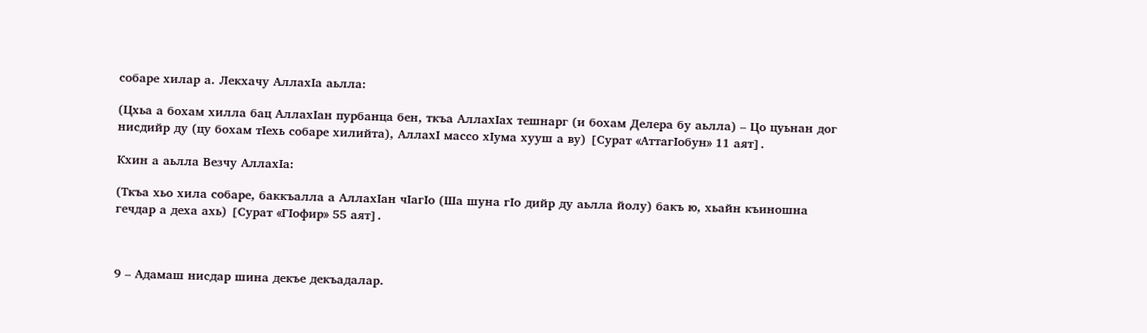собаре хилар а. Лекхачу АллахIа аьлла:

(Цхьа а бохам хилла бац АллахIан пурбанца бен, ткъа АллахIах тешнарг (и бохам Делера бу аьлла) – Цо цуьнан дог нисдийр ду (цу бохам тIехь собаре хилийта), АллахI массо хIума хууш а ву) [Сурат «АттагIобун» 11 аят].

Кхин а аьлла Везчу АллахIа:

(Ткъа хьо хила собаре, баккъалла а АллахIан чIагIо (Ша шуна гIо дийр ду аьлла йолу) бакъ ю, хьайн къиношна гечдар а деха ахь) [Сурат «ГIофир» 55 аят].



9 – Адамаш нисдар шина декъе декъадалар.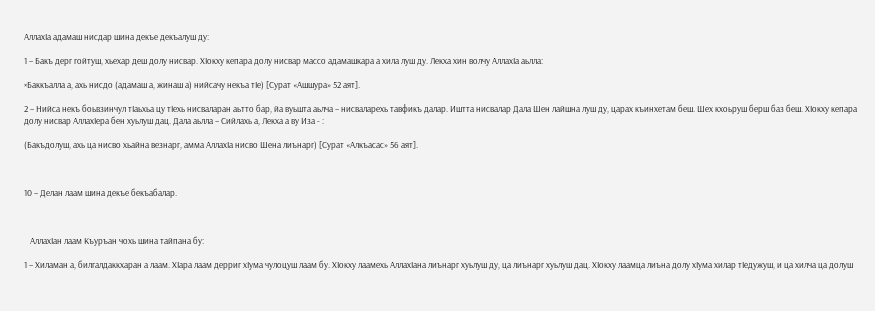АллахIа адамаш нисдар шина декъе декъалуш ду:

1 – Бакъ дерг гойтуш, хьехар деш долу нисвар. ХIокху кепара долу нисвар массо адамашкара а хила луш ду. Лекха хин волчу АллахIа аьлла:

×Баккъалла а, ахь нисдо (адамаш а, жинаш а) нийсачу некъа тIе) [Сурат «Ашшура» 52 аят].

2 – Нийса некъ боьвзинчул тIаьхьа цу тIехь нисваларан аьтто бар, йа вуьшта аьлча – нисваларехь тавфикъ далар. Иштта нисвалар Дала Шен лайшна луш ду, царах къинхетам беш. Шех кхоьруш берш баз беш. ХIокху кепара долу нисвар АллахIера бен хуьлуш дац. Дала аьлла – Сийлахь а, Лекха а ву Иза - :

(Бакъдолуш, ахь ца нисво хьайна везнарг, амма АллахIа нисво Шена лиънарг) [Сурат «Алкъасас» 56 аят].



10 – Делан лаам шина декъе бекъабалар.



   АллахIан лаам Къуръан чохь шина тайпана бу:

1 – Хиламан а, билгалдаккхаран а лаам. ХIара лаам дерриг хIума чулоцуш лаам бу. ХIокху лаамехь АллахIана лиънарг хуьлуш ду, ца лиънарг хуьлуш дац. ХIокху лаамца лиъна долу хIума хилар тIедужуш, и ца хилча ца долуш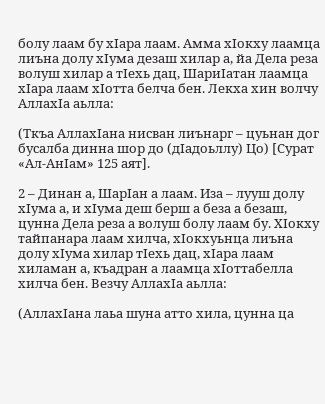болу лаам бу хIара лаам. Амма хIокху лаамца лиъна долу хIума дезаш хилар а, йа Дела реза волуш хилар а тIехь дац, ШариIатан лаамца хIара лаам хIотта белча бен. Лекха хин волчу АллахIа аьлла:

(Ткъа АллахIана нисван лиънарг – цуьнан дог бусалба динна шор до (дIадоьллу) Цо) [Сурат «Ал-АнIам» 125 аят].

2 – Динан а, ШарIан а лаам. Иза – лууш долу хIума а, и хIума деш берш а беза а безаш, цунна Дела реза а волуш болу лаам бу. ХIокху тайпанара лаам хилча, хIокхуьнца лиъна долу хIума хилар тIехь дац, хIара лаам хиламан а, къадран а лаамца хIоттабелла хилча бен. Везчу АллахIа аьлла:

(АллахIана лаьа шуна атто хила, цунна ца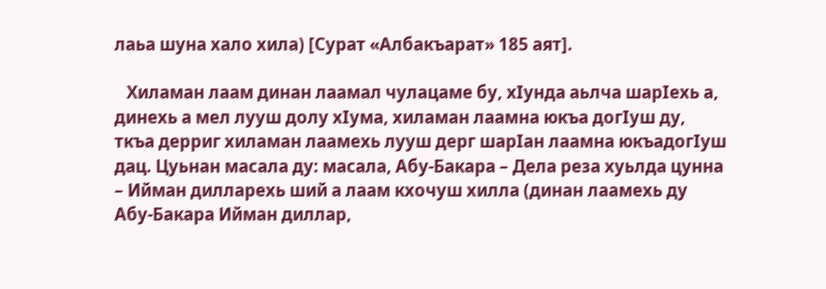лаьа шуна хало хила) [Сурат «Албакъарат» 185 аят].

   Хиламан лаам динан лаамал чулацаме бу, хIунда аьлча шарIехь а, динехь а мел лууш долу хIума, хиламан лаамна юкъа догIуш ду, ткъа дерриг хиламан лаамехь лууш дерг шарIан лаамна юкъадогIуш дац. Цуьнан масала ду: масала, Абу-Бакара – Дела реза хуьлда цунна – Ийман дилларехь ший а лаам кхочуш хилла (динан лаамехь ду Абу-Бакара Ийман диллар,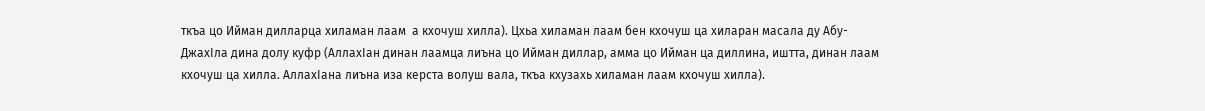ткъа цо Ийман дилларца хиламан лаам  а кхочуш хилла). Цхьа хиламан лаам бен кхочуш ца хиларан масала ду Абу-ДжахIла дина долу куфр (АллахIан динан лаамца лиъна цо Ийман диллар, амма цо Ийман ца диллина, иштта, динан лаам кхочуш ца хилла. АллахIана лиъна иза керста волуш вала, ткъа кхузахь хиламан лаам кхочуш хилла).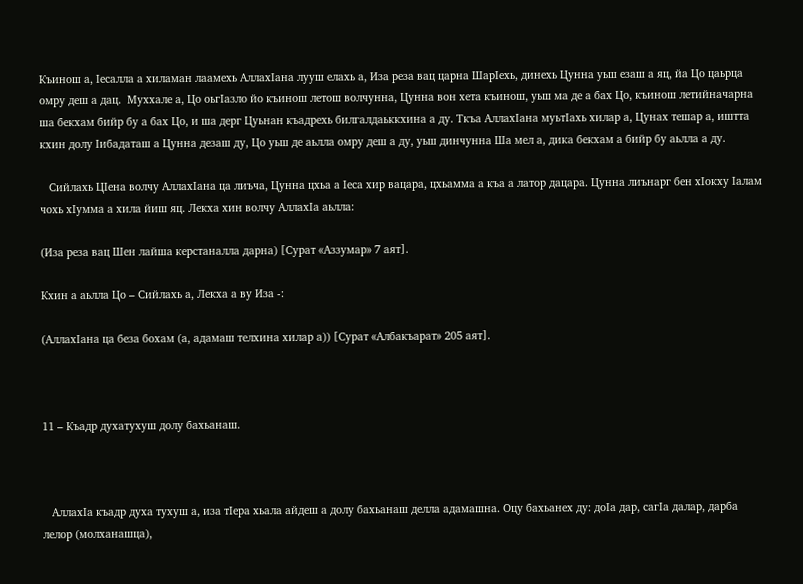Къинош а, Iесалла а хиламан лаамехь АллахIана лууш елахь а, Иза реза вац царна ШарIехь, динехь Цунна уьш езаш а яц, йа Цо цаьрца омру деш а дац.  Муххале а, Цо оьгIазло йо къинош летош волчунна, Цунна вон хета къинош, уьш ма де а бах Цо, къинош летийначарна ша бекхам бийр бу а бах Цо, и ша дерг Цуьнан къадрехь билгалдаьккхина а ду. Ткъа АллахIана муьтIахь хилар а, Цунах тешар а, иштта кхин долу Iибадаташ а Цунна дезаш ду, Цо уьш де аьлла омру деш а ду, уьш динчунна Ша мел а, дика бекхам а бийр бу аьлла а ду.

   Сийлахь ЦIена волчу АллахIана ца лиъча, Цунна цхьа а Iеса хир вацара, цхьамма а къа а латор дацара. Цунна лиънарг бен хIокху Iалам чохь хIумма а хила йиш яц. Лекха хин волчу АллахIа аьлла:

(Иза реза вац Шен лайша керстаналла дарна) [Сурат «Аззумар» 7 аят].

Кхин а аьлла Цо – Сийлахь а, Лекха а ву Иза -:

(АллахIана ца беза бохам (а, адамаш телхина хилар а)) [Сурат «Албакъарат» 205 аят].



11 – Къадр духатухуш долу бахьанаш.



   АллахIа къадр духа тухуш а, иза тIера хьала айдеш а долу бахьанаш делла адамашна. Оцу бахьанех ду: доIа дар, сагIа далар, дарба лелор (молханашца),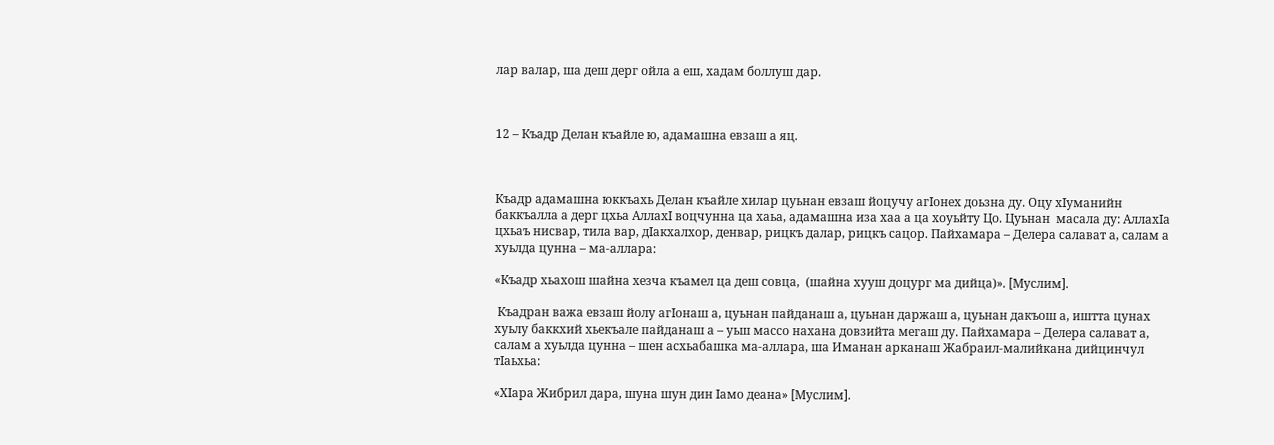лар валар, ша деш дерг ойла а еш, хадам боллуш дар.



12 – Къадр Делан къайле ю, адамашна евзаш а яц.



Къадр адамашна юккъахь Делан къайле хилар цуьнан евзаш йоцучу агIонех доьзна ду. Оцу хIуманийн баккъалла а дерг цхьа АллахI воцчунна ца хаьа, адамашна иза хаа а ца хоуьйту Цо. Цуьнан  масала ду: АллахIа цхьаъ нисвар, тила вар, дIакхалхор, денвар, рицкъ далар, рицкъ сацор. Пайхамара – Делера салават а, салам а хуьлда цунна – ма-аллара:

«Къадр хьахош шайна хезча къамел ца деш совца,  (шайна хууш доцург ма дийца)». [Муслим].

 Къадран важа евзаш йолу агIонаш а, цуьнан пайданаш а, цуьнан даржаш а, цуьнан дакъош а, иштта цунах хуьлу баккхий хьекъале пайданаш а – уьш массо нахана довзийта мегаш ду. Пайхамара – Делера салават а, салам а хуьлда цунна – шен асхьабашка ма-аллара, ша Иманан арканаш Жабраил-малийкана дийцинчул тIаьхьа:

«ХIара Жибрил дара, шуна шун дин Iамо деана» [Муслим].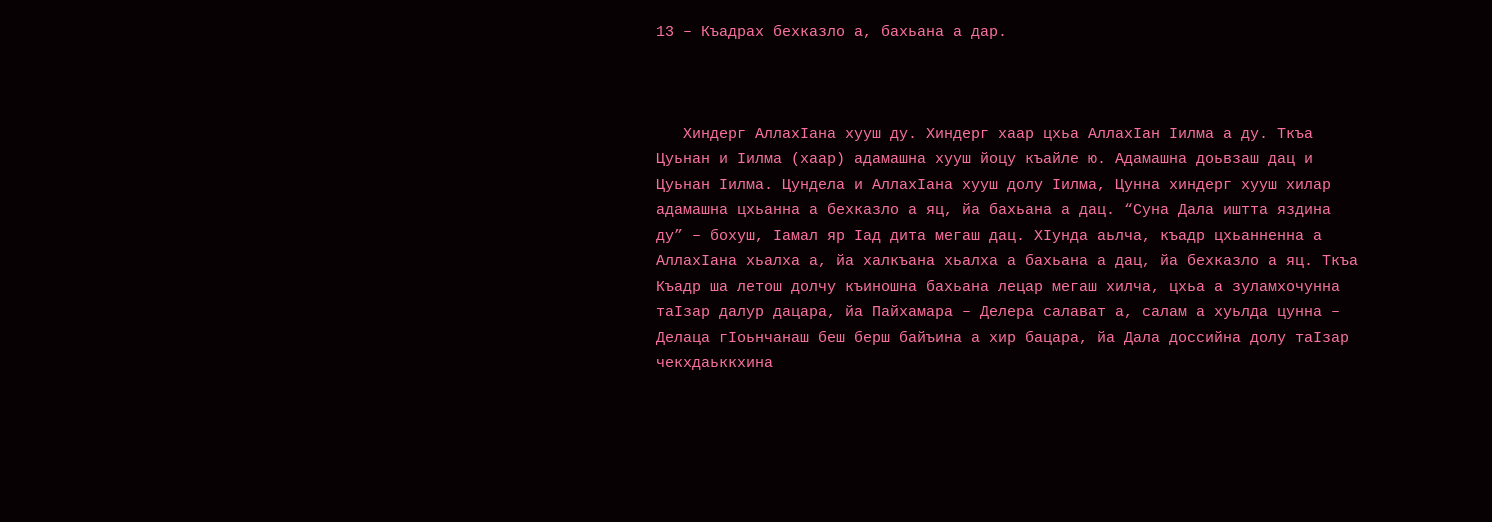13 – Къадрах бехказло а, бахьана а дар.



   Хиндерг АллахIана хууш ду. Хиндерг хаар цхьа АллахIан Iилма а ду. Ткъа Цуьнан и Iилма (хаар) адамашна хууш йоцу къайле ю. Адамашна доьвзаш дац и Цуьнан Iилма. Цундела и АллахIана хууш долу Iилма, Цунна хиндерг хууш хилар адамашна цхьанна а бехказло а яц, йа бахьана а дац. “Суна Дала иштта яздина ду” – бохуш, Iамал яр Iад дита мегаш дац. ХIунда аьлча, къадр цхьанненна а АллахIана хьалха а, йа халкъана хьалха а бахьана а дац, йа бехказло а яц. Ткъа Къадр ша летош долчу къиношна бахьана лецар мегаш хилча, цхьа а зуламхочунна таIзар далур дацара, йа Пайхамара – Делера салават а, салам а хуьлда цунна –  Делаца гIоьнчанаш беш берш байъина а хир бацара, йа Дала доссийна долу таIзар чекхдаьккхина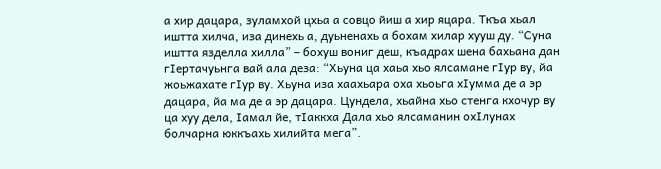а хир дацара, зуламхой цхьа а совцо йиш а хир яцара. Ткъа хьал иштта хилча, иза динехь а, дуьненахь а бохам хилар хууш ду. “Суна иштта язделла хилла” – бохуш вониг деш, къадрах шена бахьана дан гIертачуьнга вай ала деза: “Хьуна ца хаьа хьо ялсамане гIур ву, йа жоьжахате гIур ву. Хьуна иза хаахьара оха хьоьга хIумма де а эр дацара, йа ма де а эр дацара. Цундела, хьайна хьо стенга кхочур ву ца хуу дела, Iамал йе, тIаккха Дала хьо ялсаманин охIлунах болчарна юккъахь хилийта мега”.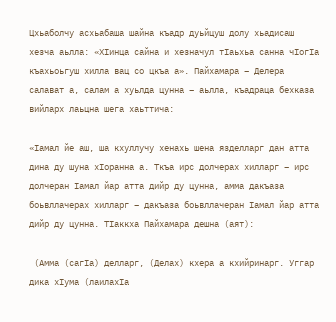Цхьаболчу асхьабаша шайна къадр дуьйцуш долу хьадисаш хезча аьлла: «ХIинца сайна и хезначул тIаьхьа санна чIогIа къахьоьгуш хилла вац со цкъа а». Пайхамара – Делера салават а, салам а хуьлда цунна – аьлла, къадраца бехказа вийларх лаьцна шега хаьттича:

«Iамал йе аш, ша кхуллучу хенахь шена язделларг дан атта дина ду шуна хIоранна а. Ткъа ирс долчерах хилларг – ирс долчеран Iамал йар атта дийр ду цунна, амма дакъаза боьвллачерах хилларг – дакъаза боьвллачеран Iамал йар атта дийр ду цунна. ТIаккха Пайхамара дешна (аят):

 (Амма (сагIа) делларг, (Делах) кхера а кхийринарг. Уггар дика хIума (лаилахIа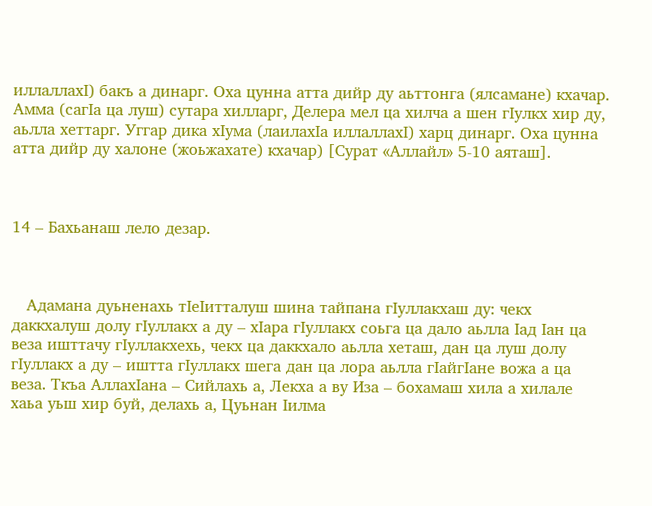иллаллахI) бакъ а динарг. Оха цунна атта дийр ду аьттонга (ялсамане) кхачар. Амма (сагIа ца луш) сутара хилларг, Делера мел ца хилча а шен гIулкх хир ду, аьлла хеттарг. Уггар дика хIума (лаилахIа иллаллахI) харц динарг. Оха цунна атта дийр ду халоне (жоьжахате) кхачар) [Сурат «Аллайл» 5-10 аяташ].



14 – Бахьанаш лело дезар.



   Адамана дуьненахь тIеIитталуш шина тайпана гIуллакхаш ду: чекх даккхалуш долу гIуллакх а ду – хIара гIуллакх соьга ца дало аьлла Iад Iан ца веза ишттачу гIуллакхехь, чекх ца даккхало аьлла хеташ, дан ца луш долу гIуллакх а ду – иштта гIуллакх шега дан ца лора аьлла гIайгIане вожа а ца веза. Ткъа АллахIана – Сийлахь а, Лекха а ву Иза – бохамаш хила а хилале хаьа уьш хир буй, делахь а, Цуьнан Iилма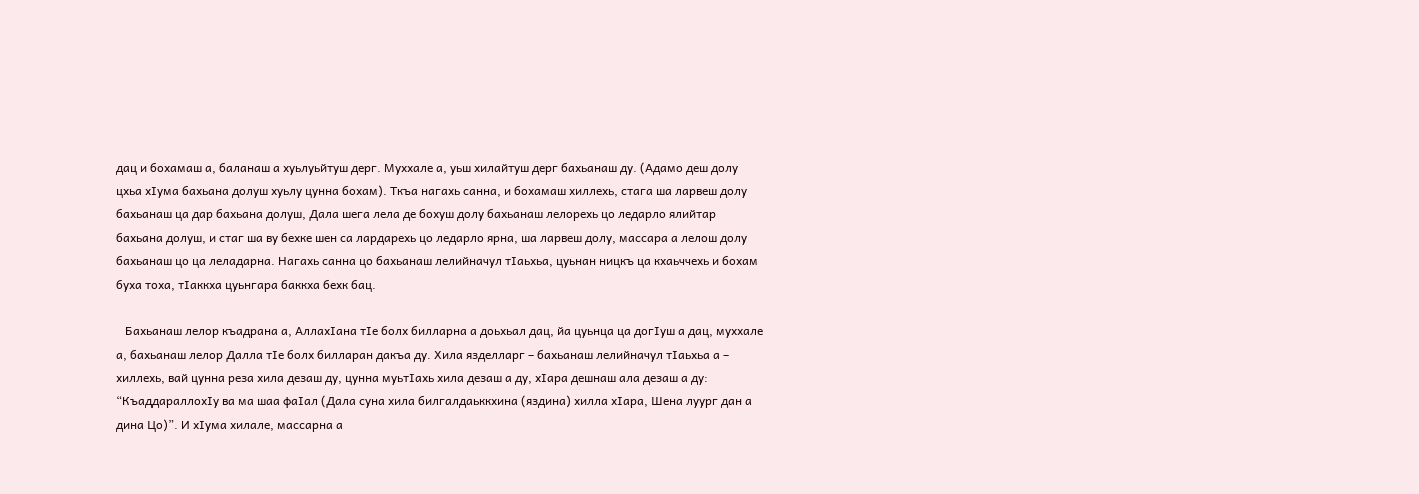дац и бохамаш а, баланаш а хуьлуьйтуш дерг. Муххале а, уьш хилайтуш дерг бахьанаш ду. (Адамо деш долу цхьа хIума бахьана долуш хуьлу цунна бохам). Ткъа нагахь санна, и бохамаш хиллехь, стага ша ларвеш долу бахьанаш ца дар бахьана долуш, Дала шега лела де бохуш долу бахьанаш лелорехь цо ледарло ялийтар бахьана долуш, и стаг ша ву бехке шен са лардарехь цо ледарло ярна, ша ларвеш долу, массара а лелош долу бахьанаш цо ца леладарна. Нагахь санна цо бахьанаш лелийначул тIаьхьа, цуьнан ницкъ ца кхаьччехь и бохам буха тоха, тIаккха цуьнгара баккха бехк бац.

   Бахьанаш лелор къадрана а, АллахIана тIе болх билларна а доьхьал дац, йа цуьнца ца догIуш а дац, муххале а, бахьанаш лелор Далла тIе болх билларан дакъа ду. Хила язделларг – бахьанаш лелийначул тIаьхьа а – хиллехь, вай цунна реза хила дезаш ду, цунна муьтIахь хила дезаш а ду, хIара дешнаш ала дезаш а ду: “КъаддараллохIу ва ма шаа фаIал (Дала суна хила билгалдаьккхина (яздина) хилла хIара, Шена луург дан а дина Цо)”. И хIума хилале, массарна а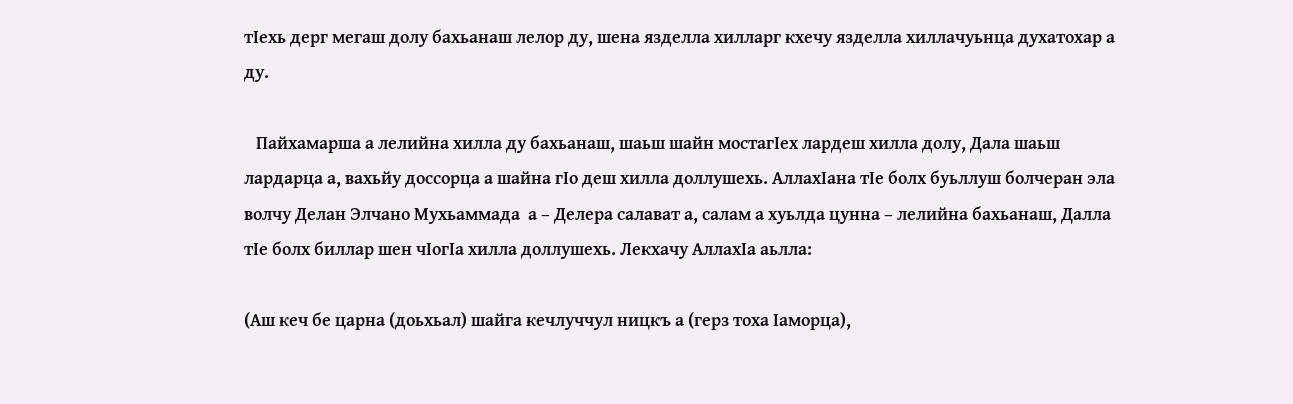тIехь дерг мегаш долу бахьанаш лелор ду, шена язделла хилларг кхечу язделла хиллачуьнца духатохар а ду.

   Пайхамарша а лелийна хилла ду бахьанаш, шаьш шайн мостагIех лардеш хилла долу, Дала шаьш лардарца а, вахьйу доссорца а шайна гIо деш хилла доллушехь. АллахIана тIе болх буьллуш болчеран эла волчу Делан Элчано Мухьаммада  а – Делера салават а, салам а хуьлда цунна – лелийна бахьанаш, Далла тIе болх биллар шен чIогIа хилла доллушехь. Лекхачу АллахIа аьлла:

(Аш кеч бе царна (доьхьал) шайга кечлуччул ницкъ а (герз тоха Iаморца),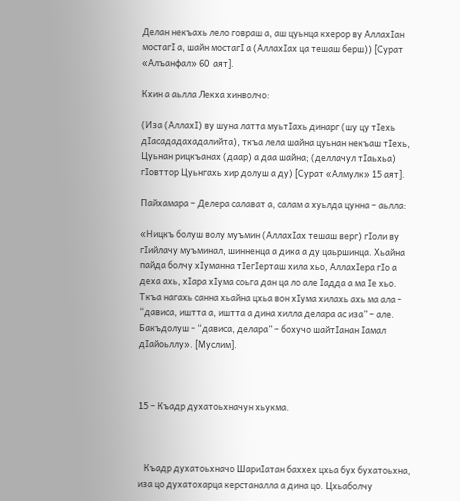Делан некъахь лело говраш а, аш цуьнца кхерор ву АллахIан мостагI а, шайн мостагI а (АллахIах ца тешаш берш)) [Сурат «Алъанфал» 60  аят].

Кхин а аьлла Лекха хинволчо:

(Иза (АллахI) ву шуна латта муьтIахь динарг (шу цу тIехь дIасададахадалийта), ткъа лела шайна цуьнан некъаш тIехь, Цуьнан рицкъанах (даар) а даа шайна; (деллачул тIаьхьа) гIовттор Цуьнгахь хир долуш а ду) [Сурат «Алмулк» 15 аят].

Пайхамара – Делера салават а, салам а хуьлда цунна – аьлла:

«Ницкъ болуш волу муъмин (АллахIах тешаш верг) гIоли ву гIийлачу муъминал, шинненца а дика а ду цаьршинца. Хьайна пайда болчу хIуманна тIегIерташ хила хьо, АллахIера гIо а деха ахь, хIара хIума соьга дан ца ло але Iадда а ма Iе хьо. Ткъа нагахь санна хьайна цхьа вон хIума хилахь ахь ма ала - “дависа, иштта а, иштта а дина хилла делара ас иза” – але. Бакъдолуш - “дависа, делара” – бохучо шайтIанан Iамал дIайоьллу». [Муслим].



15 – Къадр духатоьхначун хьукма.



   Къадр духатоьхначо ШариIатан баххех цхьа бух бухатоьхна, иза цо духатохарца керстаналла а дина цо. Цхьаболчу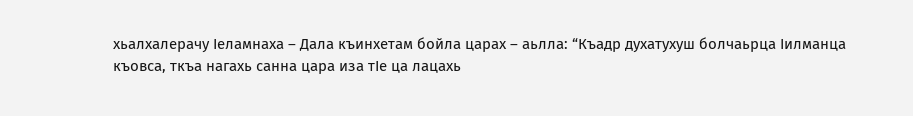хьалхалерачу Iеламнаха – Дала къинхетам бойла царах – аьлла: “Къадр духатухуш болчаьрца Iилманца къовса, ткъа нагахь санна цара иза тIе ца лацахь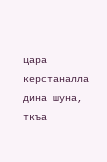цара керстаналла дина шуна, ткъа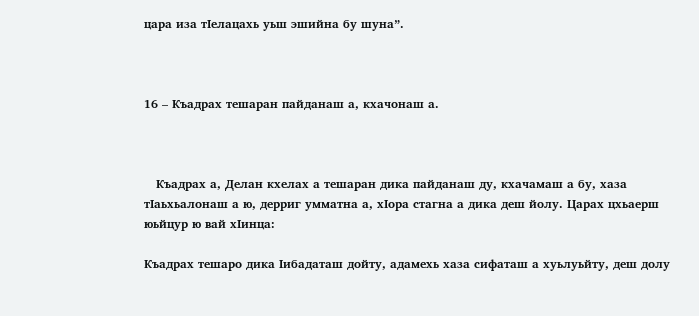цара иза тIелацахь уьш эшийна бу шуна”.



16 – Къадрах тешаран пайданаш а, кхачонаш а.



   Къадрах а, Делан кхелах а тешаран дика пайданаш ду, кхачамаш а бу, хаза тIаьхьалонаш а ю, дерриг умматна а, хIора стагна а дика деш йолу. Царах цхьаерш юьйцур ю вай хIинца:

Къадрах тешаро дика Iибадаташ дойту, адамехь хаза сифаташ а хуьлуьйту, деш долу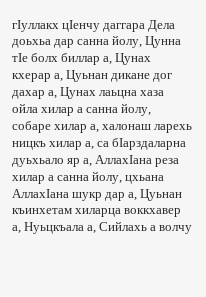гIуллакх цIенчу даггара Дела доьхьа дар санна йолу, Цунна тIе болх биллар а, Цунах кхерар а, Цуьнан дикане дог дахар а, Цунах лаьцна хаза ойла хилар а санна йолу, собаре хилар а, халонаш ларехь ницкъ хилар а, са бIарздаларна дуьхьало яр а, АллахIана реза хилар а санна йолу, цхьана АллахIана шукр дар а, Цуьнан къинхетам хиларца воккхавер а, Нуьцкъала а, Сийлахь а волчу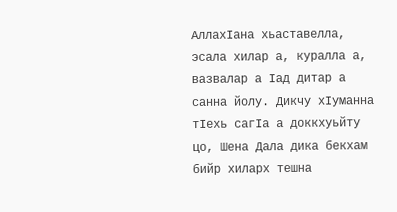АллахIана хьаставелла, эсала хилар а, куралла а, вазвалар а Iад дитар а санна йолу. Дикчу хIуманна тIехь сагIа а доккхуьйту цо, Шена Дала дика бекхам бийр хиларх тешна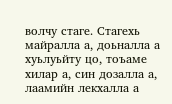волчу стаге. Стагехь майралла а, доьналла а хуьлуьйту цо, тоъаме хилар а, син дозалла а, лаамийн лекхалла а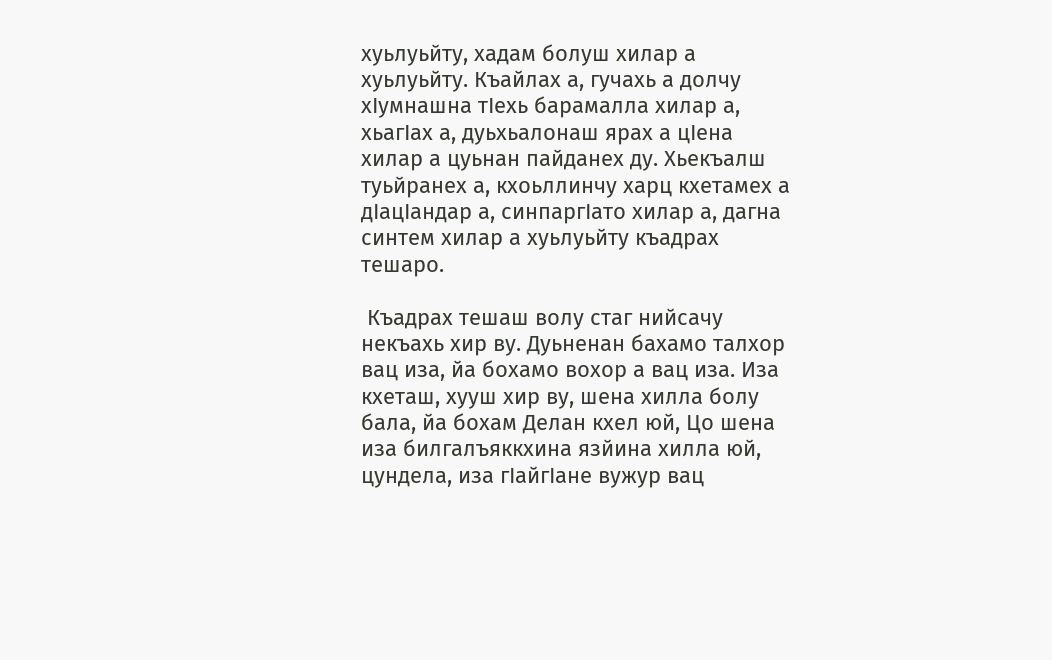хуьлуьйту, хадам болуш хилар а хуьлуьйту. Къайлах а, гучахь а долчу хIумнашна тIехь барамалла хилар а, хьагIах а, дуьхьалонаш ярах а цIена хилар а цуьнан пайданех ду. Хьекъалш туьйранех а, кхоьллинчу харц кхетамех а дIацIандар а, синпаргIато хилар а, дагна синтем хилар а хуьлуьйту къадрах тешаро.

 Къадрах тешаш волу стаг нийсачу некъахь хир ву. Дуьненан бахамо талхор вац иза, йа бохамо вохор а вац иза. Иза кхеташ, хууш хир ву, шена хилла болу бала, йа бохам Делан кхел юй, Цо шена иза билгалъяккхина язйина хилла юй, цундела, иза гIайгIане вужур вац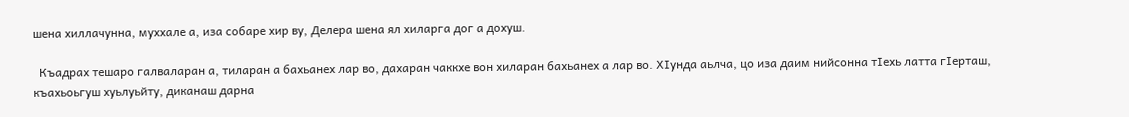шена хиллачунна, муххале а, иза собаре хир ву, Делера шена ял хиларга дог а дохуш.

  Къадрах тешаро галваларан а, тиларан а бахьанех лар во, дахаран чаккхе вон хиларан бахьанех а лар во. ХIунда аьлча, цо иза даим нийсонна тIехь латта гIерташ, къахьоьгуш хуьлуьйту, диканаш дарна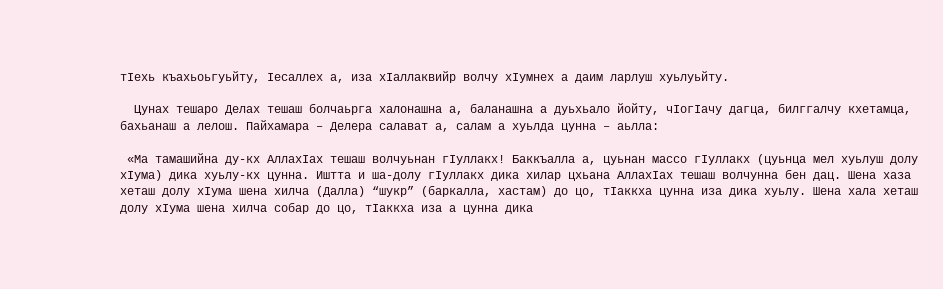тIехь къахьоьгуьйту, Iесаллех а, иза хIаллаквийр волчу хIумнех а даим ларлуш хуьлуьйту.

  Цунах тешаро Делах тешаш болчаьрга халонашна а, баланашна а дуьхьало йойту, чIогIачу дагца, билггалчу кхетамца, бахьанаш а лелош. Пайхамара – Делера салават а, салам а хуьлда цунна – аьлла:

 «Ма тамашийна ду-кх АллахIах тешаш волчуьнан гIуллакх! Баккъалла а, цуьнан массо гIуллакх (цуьнца мел хуьлуш долу хIума) дика хуьлу-кх цунна. Иштта и ша-долу гIуллакх дика хилар цхьана АллахIах тешаш волчунна бен дац. Шена хаза хеташ долу хIума шена хилча (Далла) “шукр” (баркалла, хастам) до цо, тIаккха цунна иза дика хуьлу. Шена хала хеташ долу хIума шена хилча собар до цо, тIаккха иза а цунна дика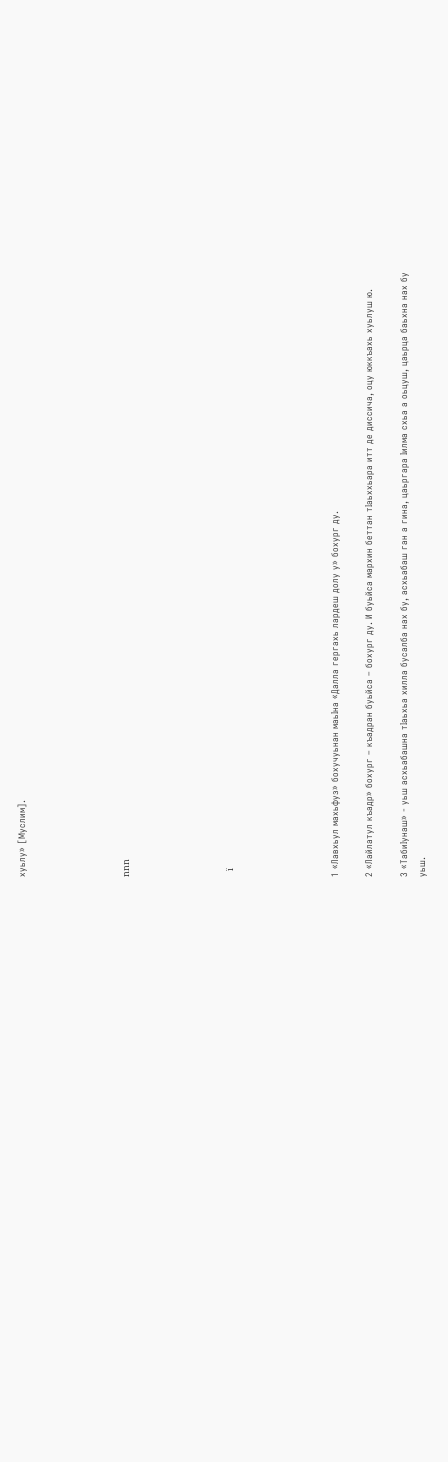хуьлу» [Муслим].





nnn





   ï





1 «Лавхьул махьфуз» бохучуьнан маьIна «Далла гергахь лардеш долу у» бохург ду.

2 «Лайлатул къадр» бохург – къадран буьйса – бохург ду. И буьйса мархин беттан тIаьххьара итт де диссича, оцу юккъахь хуьлуш ю.

3 «ТабиIунаш» - уьш асхьабашна тIаьхьа хилла бусалба нах бу, асхьабаш ган а гина, цаьргара Iилма схьа а оьцуш, цаьрца баьхна нах бу уьш.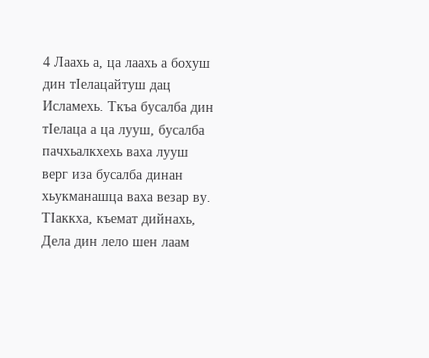4 Лаахь а, ца лаахь а бохуш дин тIелацайтуш дац Исламехь. Ткъа бусалба дин тIелаца а ца лууш, бусалба пачхьалкхехь ваха лууш верг иза бусалба динан хьукманашца ваха везар ву. ТIаккха, къемат дийнахь, Дела дин лело шен лаам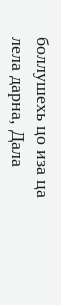боллушехь цо иза ца лела дарна, Дала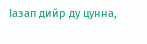Iазап дийр ду цунна,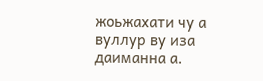жоьжахати чу а вуллур ву иза даиманна а.